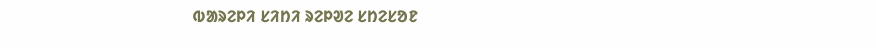ᱵᱟᱨᱮᱞᱤ ᱥᱤᱴᱤ ᱨᱮᱞᱣᱮ ᱥᱴᱮᱥᱚᱱ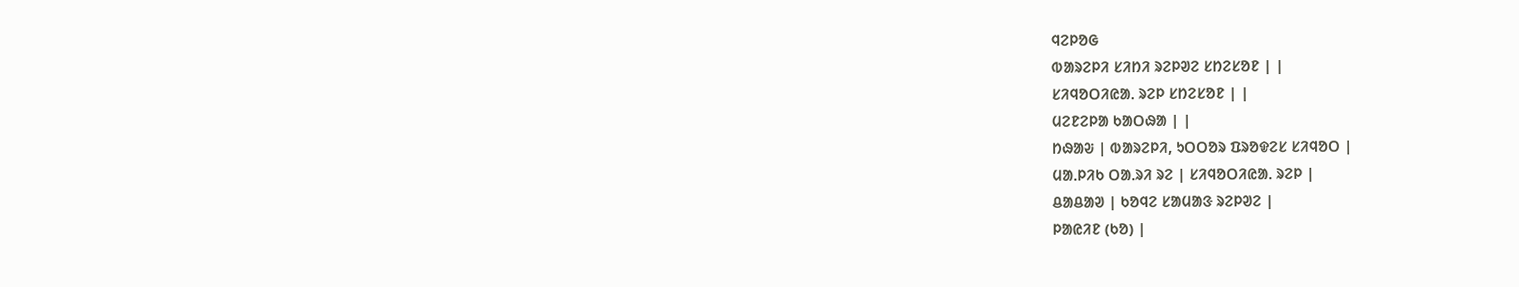ᱧᱮᱞᱚᱜ
ᱵᱟᱨᱮᱞᱤ ᱥᱤᱴᱤ ᱨᱮᱞᱣᱮ ᱥᱴᱮᱥᱚᱱ | |
ᱥᱤᱧᱚᱛᱤᱭᱟᱹ ᱨᱮᱞ ᱥᱴᱮᱥᱚᱱ | |
ᱢᱮᱱᱮᱞᱟ ᱠᱟᱛᱷᱟ | |
ᱴᱷᱟᱶ | ᱵᱟᱨᱮᱞᱤ, ᱩᱛᱛᱚᱨ ᱯᱨᱚᱫᱮᱥ ᱥᱤᱧᱚᱛ |
ᱢᱟᱹᱞᱤᱠ ᱛᱟᱹᱨᱤ ᱨᱮ | ᱥᱤᱧᱚᱛᱤᱭᱟᱹ ᱨᱮᱞ |
ᱪᱟᱪᱟᱣ | ᱠᱚᱧᱮ ᱥᱟᱢᱟᱝ ᱨᱮᱞᱣᱮ |
ᱞᱟᱭᱤᱱ (ᱠᱚ) |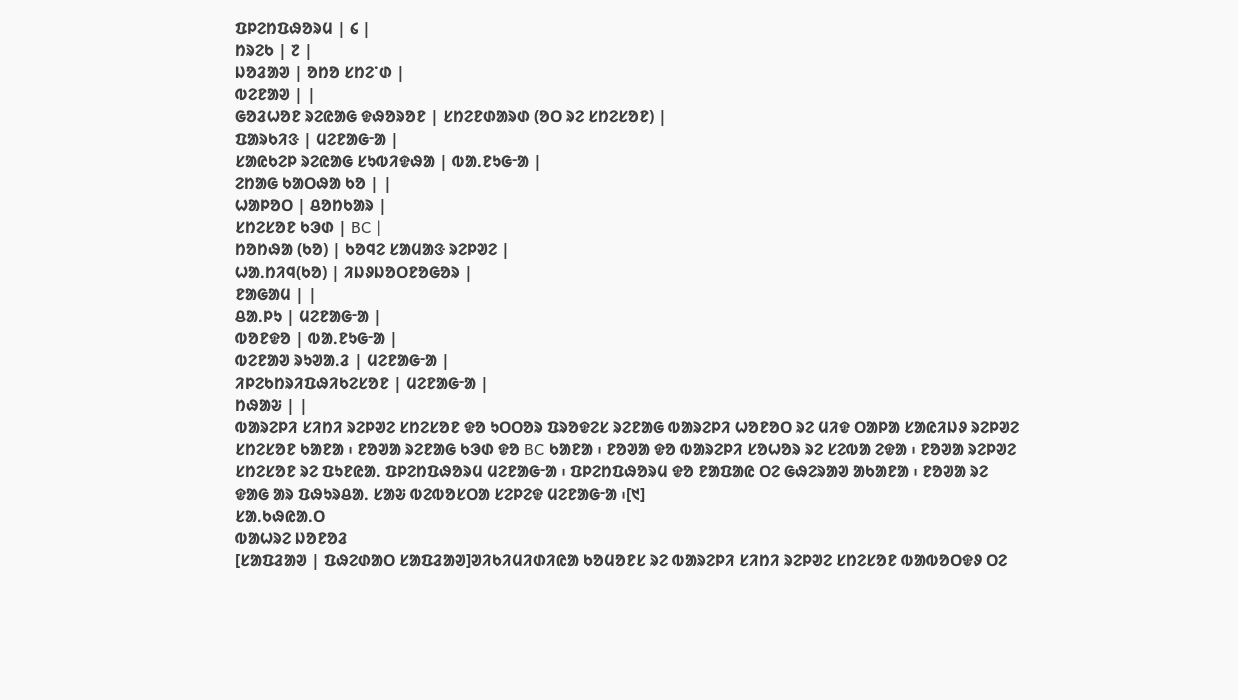ᱯᱞᱮᱴᱯᱷᱚᱨᱢ | ᱔ |
ᱴᱨᱮᱠ | ᱗ |
ᱡᱚᱲᱟᱣ | ᱚᱴᱚ ᱥᱴᱮᱸᱰ |
ᱵᱮᱱᱟᱣ | |
ᱜᱚᱲᱦᱚᱱ ᱨᱮᱭᱟᱜ ᱫᱷᱚᱨᱚᱱ | ᱥᱴᱮᱱᱰᱟᱨᱰ (ᱚᱛ ᱨᱮ ᱥᱴᱮᱥᱚᱱ) |
ᱯᱟᱨᱠᱤᱝ | ᱢᱮᱱᱟᱜᱼᱟ |
ᱥᱟᱭᱠᱮᱞ ᱨᱮᱭᱟᱜ ᱥᱩᱵᱤᱫᱷᱟ | ᱵᱟᱹᱱᱩᱜᱼᱟ |
ᱮᱴᱟᱜ ᱠᱟᱛᱷᱟ ᱠᱚ | |
ᱦᱟᱞᱚᱛ | ᱪᱚᱴᱠᱟᱨ |
ᱥᱴᱮᱥᱚᱱ ᱠᱳᱰ | BC |
ᱴᱚᱴᱷᱟ (ᱠᱚ) | ᱠᱚᱧᱮ ᱥᱟᱢᱟᱝ ᱨᱮᱞᱣᱮ |
ᱦᱟᱹᱴᱤᱧ(ᱠᱚ) | ᱤᱡᱽᱡᱚᱛᱱᱚᱜᱚᱨ |
ᱱᱟᱜᱟᱢ | |
ᱪᱟᱹᱞᱩ | ᱢᱮᱱᱟᱜᱼᱟ |
ᱵᱚᱱᱫᱚ | ᱵᱟᱹᱱᱩᱜᱼᱟ |
ᱵᱮᱱᱟᱣ ᱨᱩᱣᱟᱹᱲ | ᱢᱮᱱᱟᱜᱼᱟ |
ᱤᱞᱮᱠᱴᱨᱤᱯᱷᱤᱠᱮᱥᱚᱱ | ᱢᱮᱱᱟᱜᱼᱟ |
ᱴᱷᱟᱶ | |
ᱵᱟᱨᱮᱞᱤ ᱥᱤᱴᱤ ᱨᱮᱞᱣᱮ ᱥᱴᱮᱥᱚᱱ ᱫᱚ ᱩᱛᱛᱚᱨ ᱯᱨᱚᱫᱮᱥ ᱨᱮᱱᱟᱜ ᱵᱟᱨᱮᱞᱤ ᱦᱚᱱᱚᱛ ᱨᱮ ᱢᱤᱫ ᱛᱟᱞᱟ ᱥᱟᱭᱤᱡᱽ ᱨᱮᱞᱣᱮ ᱥᱴᱮᱥᱚᱱ ᱠᱟᱱᱟ ᱾ ᱱᱚᱣᱟ ᱨᱮᱱᱟᱜ ᱠᱳᱰ ᱫᱚ BC ᱠᱟᱱᱟ ᱾ ᱱᱚᱣᱟ ᱫᱚ ᱵᱟᱨᱮᱞᱤ ᱥᱚᱦᱚᱨ ᱨᱮ ᱥᱮᱵᱟ ᱮᱫᱟ ᱾ ᱱᱚᱣᱟ ᱨᱮᱞᱣᱮ ᱥᱴᱮᱥᱚᱱ ᱨᱮ ᱯᱩᱱᱭᱟᱹ ᱯᱞᱮᱴᱯᱷᱚᱨᱢ ᱢᱮᱱᱟᱜᱼᱟ ᱾ ᱯᱞᱮᱴᱯᱷᱚᱨᱢ ᱫᱚ ᱱᱟᱯᱟᱭ ᱛᱮ ᱜᱷᱮᱨᱟᱣ ᱟᱠᱟᱱᱟ ᱾ ᱱᱚᱣᱟ ᱨᱮ ᱫᱟᱜ ᱟᱨ ᱯᱷᱩᱨᱪᱟᱹ ᱥᱟᱶ ᱵᱮᱵᱚᱥᱛᱟ ᱥᱮᱞᱮᱫ ᱢᱮᱱᱟᱜᱼᱟ ᱾[᱑]
ᱥᱟᱹᱠᱷᱭᱟᱹᱛ
ᱵᱟᱦᱨᱮ ᱡᱚᱱᱚᱲ
[ᱥᱟᱯᱲᱟᱣ | ᱯᱷᱮᱰᱟᱛ ᱥᱟᱯᱲᱟᱣ]ᱣᱤᱠᱤᱢᱤᱰᱤᱭᱟ ᱠᱚᱢᱚᱱᱥ ᱨᱮ ᱵᱟᱨᱮᱞᱤ ᱥᱤᱴᱤ ᱨᱮᱞᱣᱮ ᱥᱴᱮᱥᱚᱱ ᱵᱟᱵᱚᱛᱫᱽ ᱛᱮ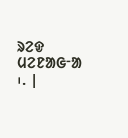ᱨᱮᱫ ᱢᱮᱱᱟᱜᱼᱟ ᱾. |